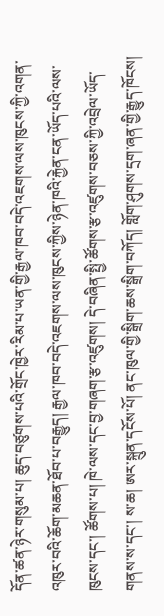དོན་ཚན་ཉེར་གསུམ་པ། ཆུད་བཙུགས་པའི་གྲོང་ཁྱེར་རིམ་པ་ཡན་གྱི་རྒྱལ་ཁབ་བདེ་འཇགས་ལས་ཁུངས་ཀྱི་འགན་འཁུར་བའི་ཆོག་མཆན་ཐོབ་པ་བརྒྱུད། རྒྱལ་ཁབ་བདེ་འཇགས་ལས་ཁུངས་ཀྱིས་ཉེན་ཁའི་རྐྱེན་ངན་ཡོད་པའི་ལས་ཁུངས་དང་། ཚོགས་པ། ཁེ་ལས་དང་བྱ་གཞག་རྩ་འཛུགས། དེ་བཞིན་སྤྱི་ཚོགས་རྩ་འཛུགས་བཅས་ཀྱི་འབྲེལ་ཡོད་གནས་ས་དང་། ས་ཆ། ཨར་སྐྲུན་དངོས་པོ། ནང་ཁུལ་གྱི་སྒྲིག་ཆས་སྒྲིག་བཀོད། གློག་ཤུགས་དྲག་ཞན་གྱི་རྒྱུད་ཁོངས།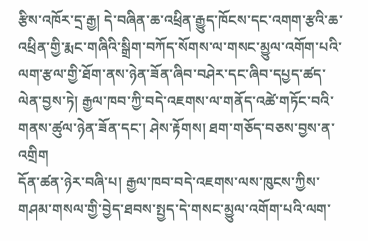རྩིས་འཁོར་དྲ་རྒྱ། དེ་བཞིན་ཆ་འཕྲིན་རྒྱུད་ཁོངས་དང་འགག་རྩའི་ཆ་འཕྲིན་གྱི་རྨང་གཞིའི་སྒྲིག་བཀོད་སོགས་ལ་གསང་མྱུལ་འགོག་པའི་ལག་རྩལ་གྱི་ཐོག་ནས་ཉེན་ཟོན་ཞིབ་བཤེར་དང་ཞིབ་དཔྱད་ཚད་ལེན་བྱས་ཏེ། རྒྱལ་ཁབ་ཀྱི་བདེ་འཇགས་ལ་གནོད་འཚེ་གཏོང་བའི་གནས་ཚུལ་ཉེན་ཟོན་དང་། ཤེས་རྟོགས། ཐག་གཅོད་བཅས་བྱས་ན་འགྲིག
དོན་ཚན་ཉེར་བཞི་པ། རྒྱལ་ཁབ་བདེ་འཇགས་ལས་ཁུངས་ཀྱིས་གཤམ་གསལ་གྱི་བྱེད་ཐབས་སྤྱད་དེ་གསང་མྱུལ་འགོག་པའི་ལག་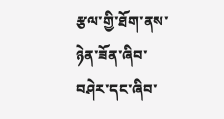རྩལ་གྱི་ཐོག་ནས་ཉེན་ཟོན་ཞིབ་བཤེར་དང་ཞིབ་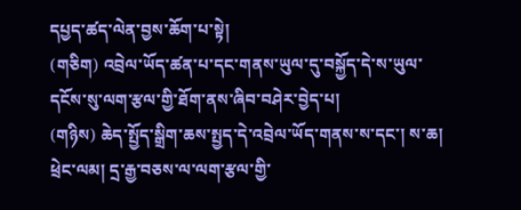དཔྱད་ཚད་ལེན་བྱས་ཆོག་པ་སྟེ།
(གཅིག) འབྲེལ་ཡོད་ཚན་པ་དང་གནས་ཡུལ་དུ་བསྐྱོད་དེ་ས་ཡུལ་དངོས་སུ་ལག་རྩལ་གྱི་ཐོག་ནས་ཞིབ་བཤེར་བྱེད་པ།
(གཉིས) ཆེད་སྤྱོད་སྒྲིག་ཆས་སྤྱད་དེ་འབྲེལ་ཡོད་གནས་ས་དང་། ས་ཆ། ཕྲེང་ལམ། དྲ་རྒྱ་བཅས་ལ་ལག་རྩལ་གྱི་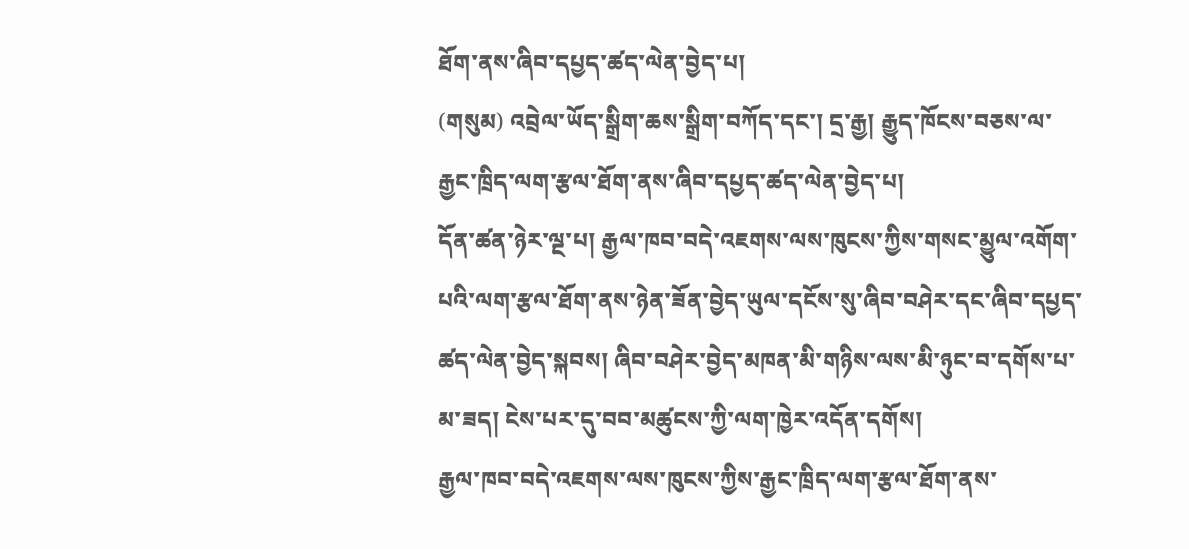ཐོག་ནས་ཞིབ་དཔྱད་ཚད་ལེན་བྱེད་པ།
(གསུམ) འབྲེལ་ཡོད་སྒྲིག་ཆས་སྒྲིག་བཀོད་དང་། དྲ་རྒྱ། རྒྱུད་ཁོངས་བཅས་ལ་རྒྱང་ཁྲིད་ལག་རྩལ་ཐོག་ནས་ཞིབ་དཔྱད་ཚད་ལེན་བྱེད་པ།
དོན་ཚན་ཉེར་ལྔ་པ། རྒྱལ་ཁབ་བདེ་འཇགས་ལས་ཁུངས་ཀྱིས་གསང་མྱུལ་འགོག་པའི་ལག་རྩལ་ཐོག་ནས་ཉེན་ཟོན་བྱེད་ཡུལ་དངོས་སུ་ཞིབ་བཤེར་དང་ཞིབ་དཔྱད་ཚད་ལེན་བྱེད་སྐབས། ཞིབ་བཤེར་བྱེད་མཁན་མི་གཉིས་ལས་མི་ཉུང་བ་དགོས་པ་མ་ཟད། ངེས་པར་དུ་བབ་མཚུངས་ཀྱི་ལག་ཁྱེར་འདོན་དགོས།
རྒྱལ་ཁབ་བདེ་འཇགས་ལས་ཁུངས་ཀྱིས་རྒྱང་ཁྲིད་ལག་རྩལ་ཐོག་ནས་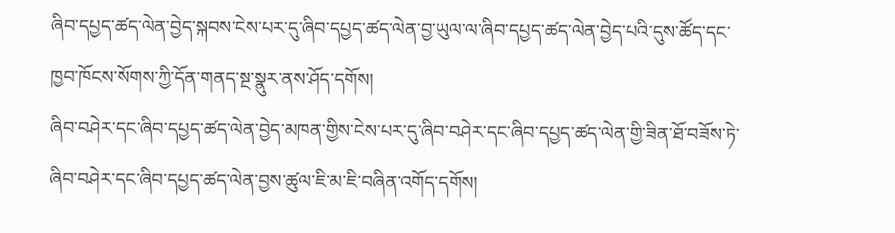ཞིབ་དཔྱད་ཚད་ལེན་བྱེད་སྐབས་ངེས་པར་དུ་ཞིབ་དཔྱད་ཚད་ལེན་བྱ་ཡུལ་ལ་ཞིབ་དཔྱད་ཚད་ལེན་བྱེད་པའི་དུས་ཚོད་དང་ཁྱབ་ཁོངས་སོགས་ཀྱི་དོན་གནད་སྔ་སྣུར་ནས་ཤོད་དགོས།
ཞིབ་བཤེར་དང་ཞིབ་དཔྱད་ཚད་ལེན་བྱེད་མཁན་གྱིས་ངེས་པར་དུ་ཞིབ་བཤེར་དང་ཞིབ་དཔྱད་ཚད་ལེན་གྱི་ཟིན་ཐོ་བཟོས་ཏེ་ཞིབ་བཤེར་དང་ཞིབ་དཔྱད་ཚད་ལེན་བྱས་ཚུལ་ཇི་མ་ཇི་བཞིན་འགོད་དགོས།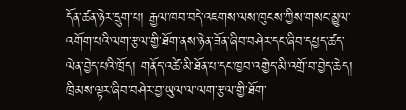དོན་ཚན་ཉེར་དྲུག་པ། རྒྱལ་ཁབ་བདེ་འཇགས་ལས་ཁུངས་ཀྱིས་གསང་མྱུལ་འགོག་པའི་ལག་རྩལ་གྱི་ཐོག་ནས་ཉེན་ཟོན་ཞིབ་བཤེར་དང་ཞིབ་དཔྱད་ཚད་ལེན་བྱེད་པའི་ཁྲོད། གནོད་འཚེ་མི་ཐོན་པ་དང་ཁྱབ་འགྱེད་མི་འགྲོ་བ་བྱེད་ཆེད། ཁྲིམས་ལྟར་ཞིབ་བཤེར་བྱ་ཡུལ་ལ་ལག་རྩལ་གྱི་ཐོག་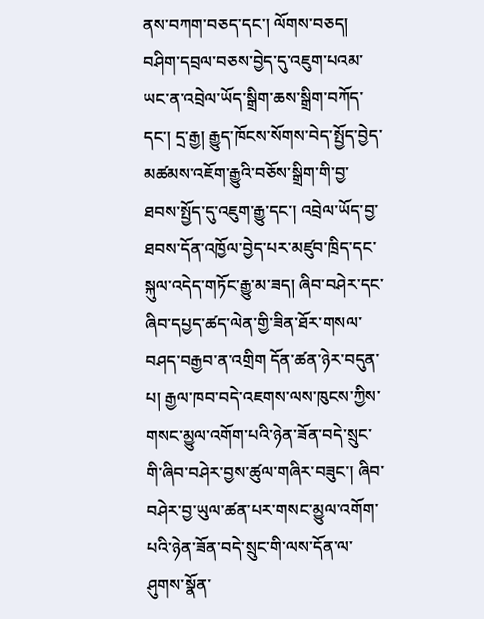ནས་བཀག་བཅད་དང་། ལོགས་བཅད། བཤིག་དབྲལ་བཅས་བྱེད་དུ་འཇུག་པའམ་ཡང་ན་འབྲེལ་ཡོད་སྒྲིག་ཆས་སྒྲིག་བཀོད་དང་། དྲ་རྒྱ། རྒྱུད་ཁོངས་སོགས་བེད་སྤྱོད་བྱེད་མཚམས་འཇོག་རྒྱུའི་བཅོས་སྒྲིག་གི་བྱ་ཐབས་སྤྱོད་དུ་འཇུག་རྒྱུ་དང་། འབྲེལ་ཡོད་བྱ་ཐབས་དོན་འཁྱོལ་བྱེད་པར་མཛུབ་ཁྲིད་དང་སྐུལ་འདེད་གཏོང་རྒྱུ་མ་ཟད། ཞིབ་བཤེར་དང་ཞིབ་དཔྱད་ཚད་ལེན་གྱི་ཟིན་ཐོར་གསལ་བཤད་བརྒྱབ་ན་འགྲིག དོན་ཚན་ཉེར་བདུན་པ། རྒྱལ་ཁབ་བདེ་འཇགས་ལས་ཁུངས་ཀྱིས་གསང་མྱུལ་འགོག་པའི་ཉེན་ཟོན་བདེ་སྲུང་གི་ཞིབ་བཤེར་བྱས་ཚུལ་གཞིར་བཟུང་། ཞིབ་བཤེར་བྱ་ཡུལ་ཚན་པར་གསང་མྱུལ་འགོག་པའི་ཉེན་ཟོན་བདེ་སྲུང་གི་ལས་དོན་ལ་ཤུགས་སྣོན་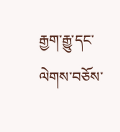རྒྱག་རྒྱུ་དང་ལེགས་བཅོས་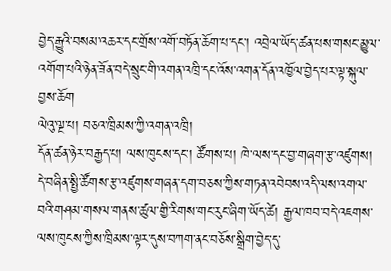བྱེད་རྒྱུའི་བསམ་འཆར་དང་གྲོས་འགོ་བཏོན་ཆོག་པ་དང་། འབྲེལ་ཡོད་ཚན་པས་གསང་མྱུལ་འགོག་པའི་ཉེན་ཟོན་བདེ་སྲུང་གི་འགན་འཁྲི་དང་འོས་འགན་དོན་འཁྱོལ་བྱེད་པར་ལྟ་སྐུལ་བྱས་ཆོག
ལེའུ་ལྔ་པ། བཅའ་ཁྲིམས་ཀྱི་འགན་འཁྲི།
དོན་ཚན་ཉེར་བརྒྱད་པ། ལས་ཁུངས་དང་། ཚོགས་པ། ཁེ་ལས་དང་བྱ་གཞག་རྩ་འཛུགས། དེ་བཞིན་སྤྱི་ཚོགས་རྩ་འཛུགས་གཞན་དག་བཅས་ཀྱིས་གཏན་འབེབས་འདི་ལས་འགལ་བའི་གཤམ་གསལ་གནས་ཚུལ་གྱི་རིགས་གང་རུང་ཞིག་ཡོད་ཚེ། རྒྱལ་ཁབ་བདེ་འཇགས་ལས་ཁུངས་ཀྱིས་ཁྲིམས་ལྟར་དུས་བཀག་ནང་བཅོས་སྒྲིག་བྱེད་དུ་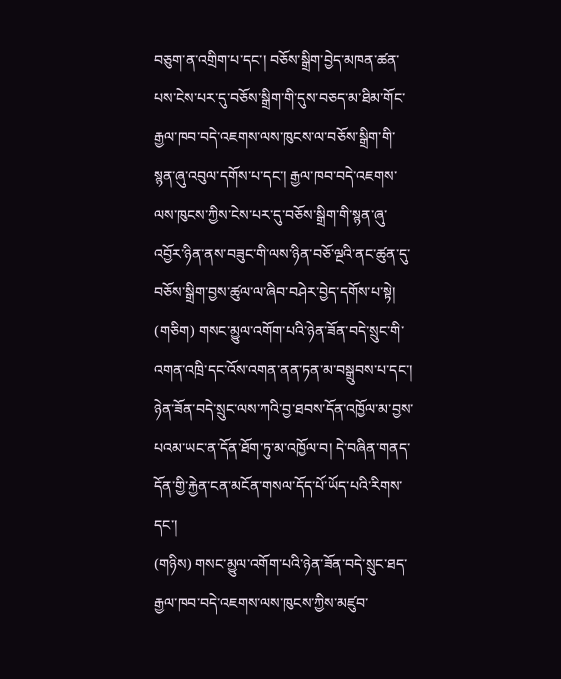བཅུག་ན་འགྲིག་པ་དང་། བཅོས་སྒྲིག་བྱེད་མཁན་ཚན་པས་ངེས་པར་དུ་བཅོས་སྒྲིག་གི་དུས་བཅད་མ་ཐིམ་གོང་རྒྱལ་ཁབ་བདེ་འཇགས་ལས་ཁུངས་ལ་བཅོས་སྒྲིག་གི་སྙན་ཞུ་འབུལ་དགོས་པ་དང་། རྒྱལ་ཁབ་བདེ་འཇགས་ལས་ཁུངས་ཀྱིས་ངེས་པར་དུ་བཅོས་སྒྲིག་གི་སྙན་ཞུ་འབྱོར་ཉིན་ནས་བཟུང་གི་ལས་ཉིན་བཅོ་ལྔའི་ནང་ཚུན་དུ་བཅོས་སྒྲིག་བྱས་ཚུལ་ལ་ཞིབ་བཤེར་བྱེད་དགོས་པ་སྟེ།
(གཅིག) གསང་མྱུལ་འགོག་པའི་ཉེན་ཟོན་བདེ་སྲུང་གི་འགན་འཁྲི་དང་འོས་འགན་ནན་ཏན་མ་བསྒྲུབས་པ་དང་། ཉེན་ཟོན་བདེ་སྲུང་ལས་ཀའི་བྱ་ཐབས་དོན་འཁྱོལ་མ་བྱས་པའམ་ཡང་ན་དོན་ཐོག་ཏུ་མ་འཁྱོལ་བ། དེ་བཞིན་གནད་དོན་གྱི་རྐྱེན་ངན་མངོན་གསལ་དོད་པོ་ཡོད་པའི་རིགས་དང་།
(གཉིས) གསང་མྱུལ་འགོག་པའི་ཉེན་ཟོན་བདེ་སྲུང་ཐད་རྒྱལ་ཁབ་བདེ་འཇགས་ལས་ཁུངས་ཀྱིས་མཛུབ་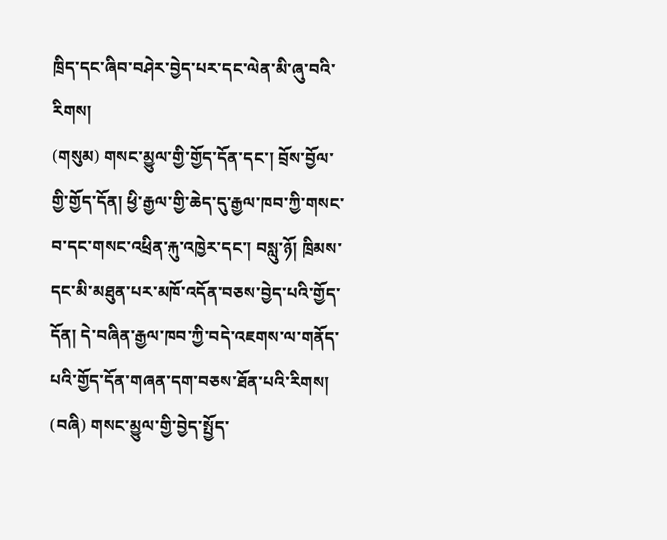ཁྲིད་དང་ཞིབ་བཤེར་བྱེད་པར་དང་ལེན་མི་ཞུ་བའི་རིགས།
(གསུམ) གསང་མྱུལ་གྱི་གྱོད་དོན་དང་། བྲོས་བྱོལ་གྱི་གྱོད་དོན། ཕྱི་རྒྱལ་གྱི་ཆེད་དུ་རྒྱལ་ཁབ་ཀྱི་གསང་བ་དང་གསང་འཕྲིན་རྐུ་འཁྱེར་དང་། བསླུ་ཉོ། ཁྲིམས་དང་མི་མཐུན་པར་མཁོ་འདོན་བཅས་བྱེད་པའི་གྱོད་དོན། དེ་བཞིན་རྒྱལ་ཁབ་ཀྱི་བདེ་འཇགས་ལ་གནོད་པའི་གྱོད་དོན་གཞན་དག་བཅས་ཐོན་པའི་རིགས།
(བཞི) གསང་མྱུལ་གྱི་བྱེད་སྤྱོད་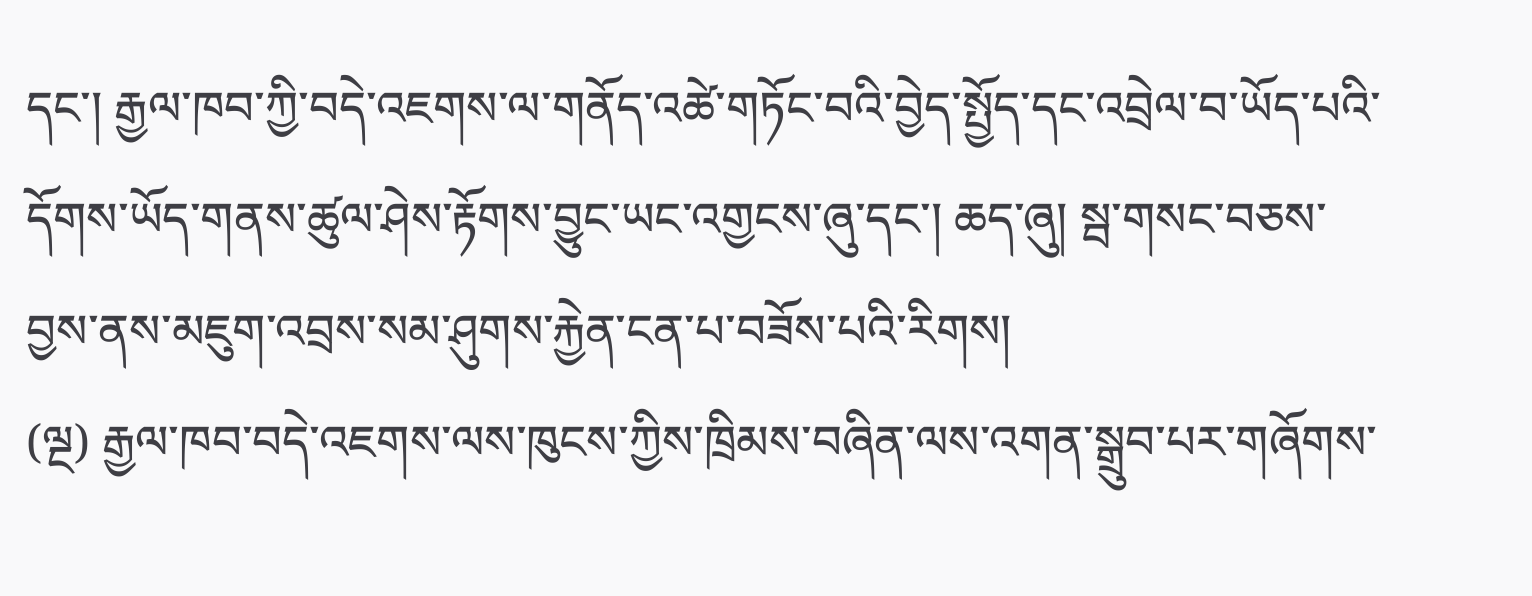དང་། རྒྱལ་ཁབ་ཀྱི་བདེ་འཇགས་ལ་གནོད་འཚེ་གཏོང་བའི་བྱེད་སྤྱོད་དང་འབྲེལ་བ་ཡོད་པའི་དོགས་ཡོད་གནས་ཚུལ་ཤེས་རྟོགས་བྱུང་ཡང་འགྱངས་ཞུ་དང་། ཆད་ཞུ། སྦ་གསང་བཅས་བྱས་ནས་མཇུག་འབྲས་སམ་ཤུགས་རྐྱེན་ངན་པ་བཟོས་པའི་རིགས།
(ལྔ) རྒྱལ་ཁབ་བདེ་འཇགས་ལས་ཁུངས་ཀྱིས་ཁྲིམས་བཞིན་ལས་འགན་སྒྲུབ་པར་གཞོགས་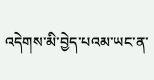འདེགས་མི་བྱེད་པའམ་ཡང་ན་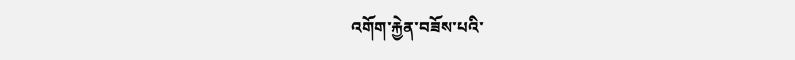འགོག་རྐྱེན་བཟོས་པའི་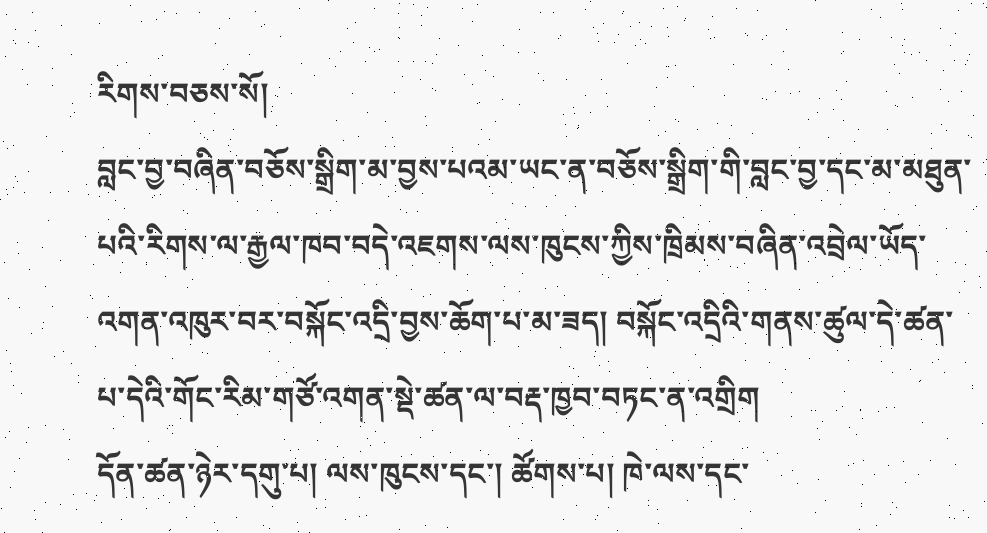རིགས་བཅས་སོ།
བླང་བྱ་བཞིན་བཅོས་སྒྲིག་མ་བྱས་པའམ་ཡང་ན་བཅོས་སྒྲིག་གི་བླང་བྱ་དང་མ་མཐུན་པའི་རིགས་ལ་རྒྱལ་ཁབ་བདེ་འཇགས་ལས་ཁུངས་ཀྱིས་ཁྲིམས་བཞིན་འབྲེལ་ཡོད་འགན་འཁུར་བར་བསྐོང་འདྲི་བྱས་ཆོག་པ་མ་ཟད། བསྐོང་འདྲིའི་གནས་ཚུལ་དེ་ཚན་པ་དེའི་གོང་རིམ་གཙོ་འགན་སྡེ་ཚན་ལ་བརྡ་ཁྱབ་བཏང་ན་འགྲིག
དོན་ཚན་ཉེར་དགུ་པ། ལས་ཁུངས་དང་། ཚོགས་པ། ཁེ་ལས་དང་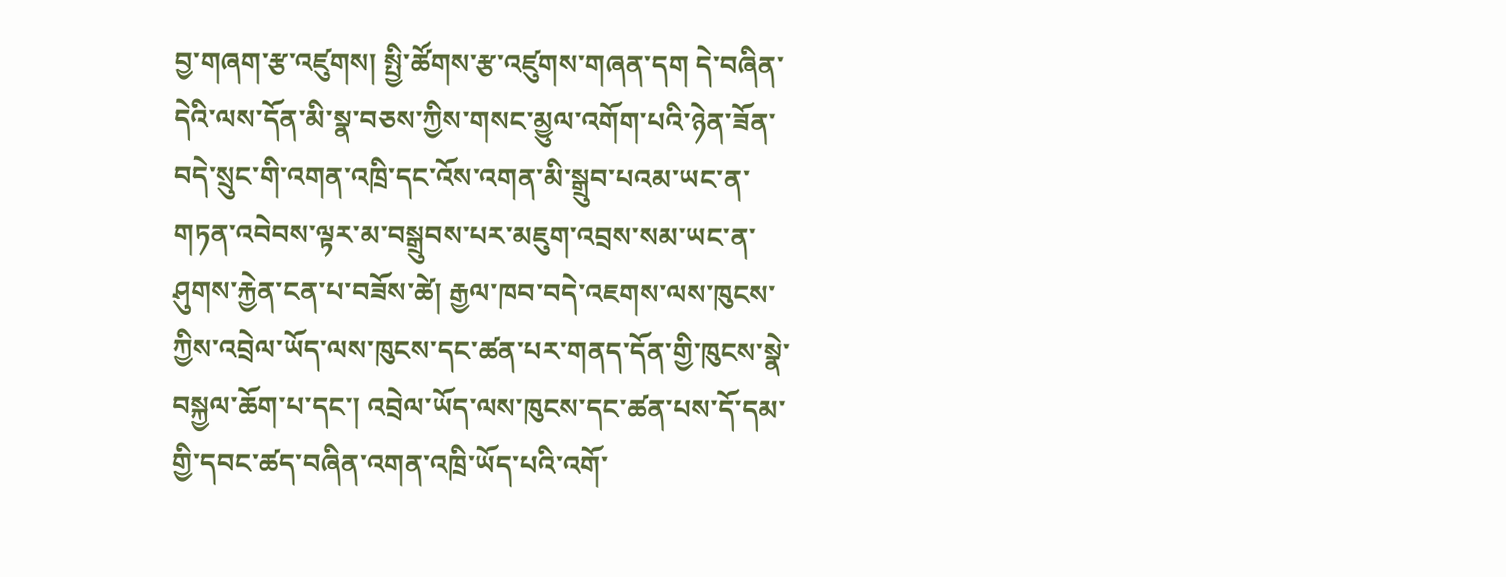བྱ་གཞག་རྩ་འཛུགས། སྤྱི་ཚོགས་རྩ་འཛུགས་གཞན་དག དེ་བཞིན་དེའི་ལས་དོན་མི་སྣ་བཅས་ཀྱིས་གསང་མྱུལ་འགོག་པའི་ཉེན་ཟོན་བདེ་སྲུང་གི་འགན་འཁྲི་དང་འོས་འགན་མི་སྒྲུབ་པའམ་ཡང་ན་གཏན་འབེབས་ལྟར་མ་བསྒྲུབས་པར་མཇུག་འབྲས་སམ་ཡང་ན་ཤུགས་རྐྱེན་ངན་པ་བཟོས་ཚེ། རྒྱལ་ཁབ་བདེ་འཇགས་ལས་ཁུངས་ཀྱིས་འབྲེལ་ཡོད་ལས་ཁུངས་དང་ཚན་པར་གནད་དོན་གྱི་ཁུངས་སྣེ་བསྐྱལ་ཆོག་པ་དང་། འབྲེལ་ཡོད་ལས་ཁུངས་དང་ཚན་པས་དོ་དམ་གྱི་དབང་ཚད་བཞིན་འགན་འཁྲི་ཡོད་པའི་འགོ་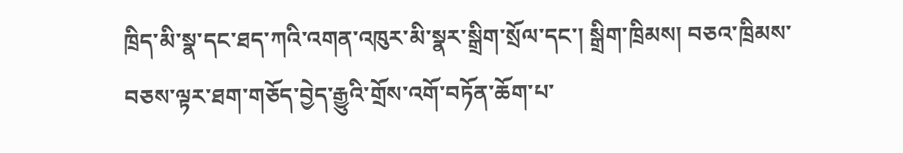ཁྲིད་མི་སྣ་དང་ཐད་ཀའི་འགན་འཁུར་མི་སྣར་སྒྲིག་སྲོལ་དང་། སྒྲིག་ཁྲིམས། བཅའ་ཁྲིམས་བཅས་ལྟར་ཐག་གཅོད་བྱེད་རྒྱུའི་གྲོས་འགོ་བཏོན་ཆོག་པ་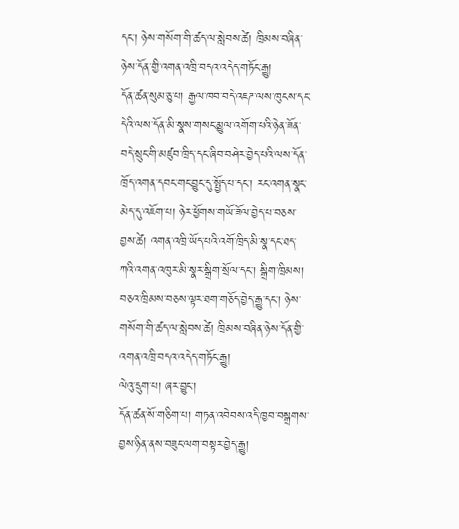དང་། ཉེས་གསོག་གི་ཚད་ལ་སླེབས་ཚེ། ཁྲིམས་བཞིན་ཉེས་དོན་གྱི་འགན་འཁྲི་བདའ་འདེད་གཏོང་རྒྱུ།
དོན་ཚན་སུམ་ཅུ་པ། རྒྱལ་ཁབ་བདེ་འཇཌ་ལས་ཁུངས་དང་དེའི་ལས་དོན་མི་སྣས་གསང་མྱུལ་འགོག་པའི་ཉེན་ཟོན་བདེ་སྲུང་གི་མཛུབ་ཁྲིད་དང་ཞིབ་བཤེར་བྱེད་པའི་ལས་དོན་ཁྲོད་འགན་དབང་གང་བྱུང་དུ་སྤྱོད་པ་དང་། རང་འགན་སྣང་མེད་དུ་འཇོག་པ། ཉེར་ཕྱོགས་གཡོ་ཟོལ་བྱེད་པ་བཅས་བྱས་ཚེ། འགན་འཁྲི་ཡོད་པའི་འགོ་ཁྲིད་མི་སྣ་དང་ཐད་ཀའི་འགན་འཁུར་མི་སྣར་སྒྲིག་སྲོལ་དང་། སྒྲིག་ཁྲིམས། བཅའ་ཁྲིམས་བཅས་ལྟར་ཐག་གཅོད་བྱེད་རྒྱུ་དང་། ཉེས་གསོག་གི་ཚད་ལ་སླེབས་ཚེ། ཁྲིམས་བཞིན་ཉེས་དོན་གྱི་འགན་འཁྲི་བདའ་འདེད་གཏོང་རྒྱུ།
ལེའུ་དྲུག་པ། ཞར་བྱུང་།
དོན་ཚན་སོ་གཅིག་པ། གཏན་འབེབས་འདི་ཁྱབ་བསྒྲགས་བྱས་ཉིན་ནས་བཟུང་ལག་བསྟར་བྱེད་རྒྱུ།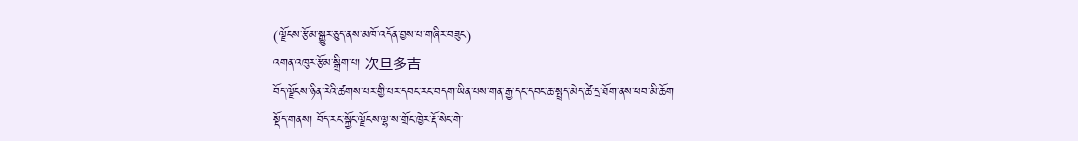(ལྗོངས་རྩོམ་སྒྱུར་ཅུད་ནས་མཁོ་འདོན་བྱས་པ་གཞིར་བཟུང)
འགན་འཁུར་རྩོམ་སྒྲིག་པ། 次旦多吉
བོད་ལྗོངས་ཉིན་རེའི་ཚགས་པར་གྱི་པར་དབང་རང་བདག་ཡིན་པས་གན་རྒྱ་དང་དབང་ཆ་སྤྲད་མེད་ཚེ་དྲ་ཐོག་ནས་ཕབ་མི་ཆོག
སྡོད་གནས། བོད་རང་སྐྱོང་ལྗོངས་ལྷ་ས་གྲོང་ཁྱེར་རྡོ་སེང་གེ་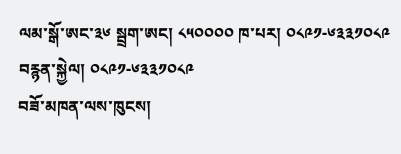ལམ་སྒོ་ཨང་༣༦ སྦྲག་ཨང། ༨༥༠༠༠༠ ཁ་པར། ༠༨༩༡-༦༣༣༡༠༨༩ བརྙན་སྐྱེལ། ༠༨༩༡-༦༣༣༡༠༨༩
བཟོ་མཁན་ལས་ཁུངས།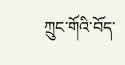ཀྲུང་གོའི་བོད་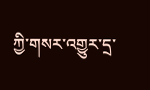ཀྱི་གསར་འགྱུར་དྲ་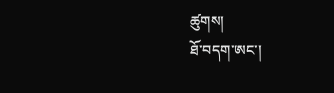ཚུགས།
ཐོ་བདག་ཨང་།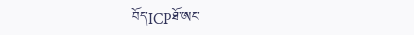བོད་ICPཐོ་ཨང་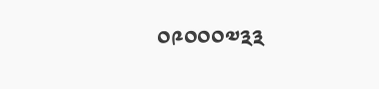༠༩༠༠༠༧༣༣